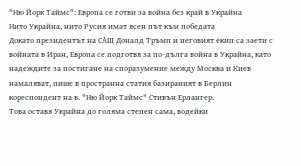"Ню Йорк Таймс": Европа се готви за война без край в Украйна
Нито Украйна, нито Русия имат ясен път към победата
Докато президентът на САЩ Доналд Тръмп и неговият екип са заети с войната в Иран, Европа се подготвя за по-дълга война в Украйна, като надеждите за постигане на споразумение между Москва и Киев намаляват, пише в пространна статия базираният в Берлин кореспондент на в. "Ню Йорк Таймс" Стивън Ерлангер.
Това оставя Украйна до голяма степен сама, водейки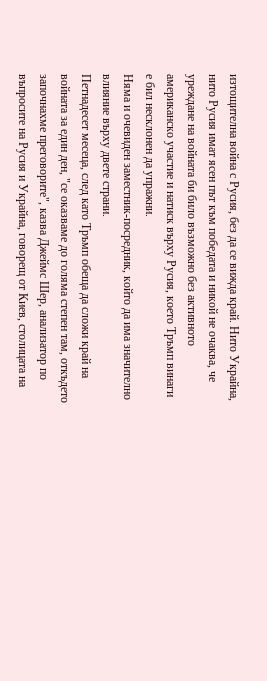изтощителна война с Русия, без да се вижда край. Нито Украйна, нито Русия имат ясен път към победата и никой не очаква, че уреждане на войната би било възможно без активното американско участие и натиск върху Русия, което Тръмп винаги е бил несклонен да упражни.
Няма и очевиден заместник-посредник, който да има значително влияние върху двете страни.
Петнадесет месеца, след като Тръмп обеща да сложи край на войната за един ден, "се оказваме до голяма степен там, откъдето започнахме преговорите", казва Джеймс Шер, анализатор по въпросите на Русия и Украйна, говорещ от Киев, столицата на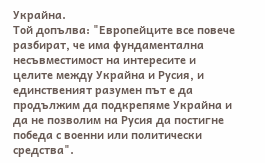Украйна.
Той допълва: "Европейците все повече разбират, че има фундаментална несъвместимост на интересите и целите между Украйна и Русия, и единственият разумен път е да продължим да подкрепяме Украйна и да не позволим на Русия да постигне победа с военни или политически средства".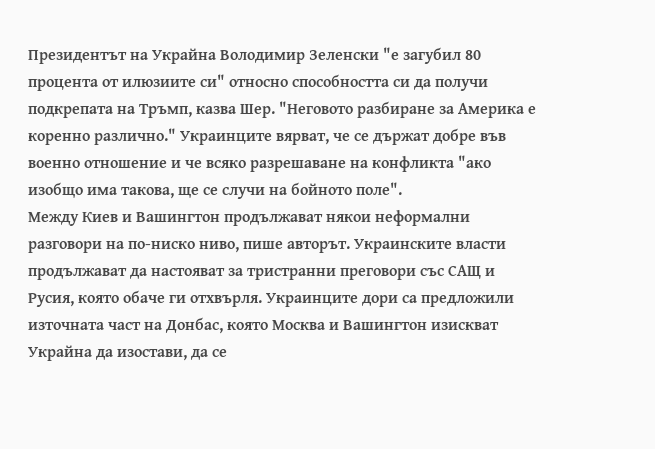Президентът на Украйна Володимир Зеленски "е загубил 80 процента от илюзиите си" относно способността си да получи подкрепата на Тръмп, казва Шер. "Неговото разбиране за Америка е коренно различно." Украинците вярват, че се държат добре във военно отношение и че всяко разрешаване на конфликта "ако изобщо има такова, ще се случи на бойното поле".
Между Киев и Вашингтон продължават някои неформални разговори на по-ниско ниво, пише авторът. Украинските власти продължават да настояват за тристранни преговори със САЩ и Русия, която обаче ги отхвърля. Украинците дори са предложили източната част на Донбас, която Москва и Вашингтон изискват Украйна да изостави, да се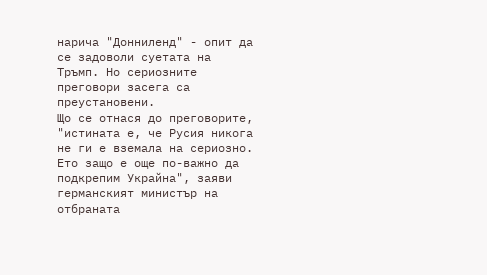нарича "Донниленд" - опит да се задоволи суетата на Тръмп. Но сериозните преговори засега са преустановени.
Що се отнася до преговорите, "истината е, че Русия никога не ги е вземала на сериозно. Ето защо е още по-важно да подкрепим Украйна", заяви германският министър на отбраната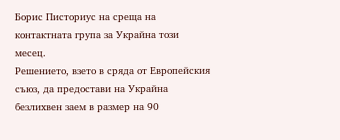Борис Писториус на среща на контактната група за Украйна този месец.
Решението, взето в сряда от Европейския съюз, да предостави на Украйна безлихвен заем в размер на 90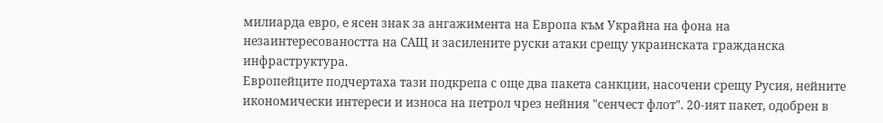милиарда евро, е ясен знак за ангажимента на Европа към Украйна на фона на незаинтересоваността на САЩ и засилените руски атаки срещу украинската гражданска инфраструктура.
Европейците подчертаха тази подкрепа с още два пакета санкции, насочени срещу Русия, нейните икономически интереси и износа на петрол чрез нейния "сенчест флот". 20-ият пакет, одобрен в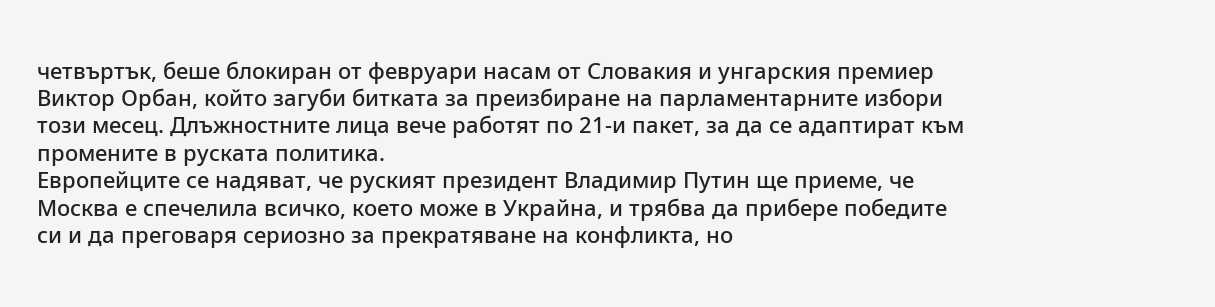четвъртък, беше блокиран от февруари насам от Словакия и унгарския премиер Виктор Орбан, който загуби битката за преизбиране на парламентарните избори този месец. Длъжностните лица вече работят по 21-и пакет, за да се адаптират към промените в руската политика.
Европейците се надяват, че руският президент Владимир Путин ще приеме, че Москва е спечелила всичко, което може в Украйна, и трябва да прибере победите си и да преговаря сериозно за прекратяване на конфликта, но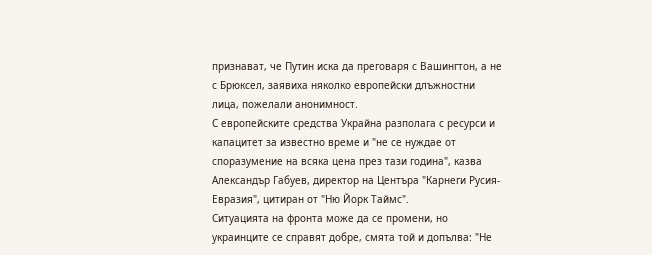признават, че Путин иска да преговаря с Вашингтон, а не с Брюксел, заявиха няколко европейски длъжностни лица, пожелали анонимност.
С европейските средства Украйна разполага с ресурси и капацитет за известно време и "не се нуждае от споразумение на всяка цена през тази година", казва Александър Габуев, директор на Центъра "Карнеги Русия-Евразия", цитиран от "Ню Йорк Таймс".
Ситуацията на фронта може да се промени, но украинците се справят добре, смята той и допълва: "Не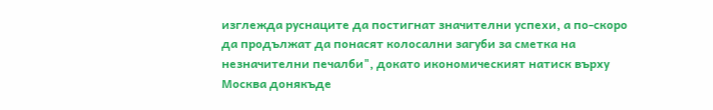изглежда руснаците да постигнат значителни успехи, а по-скоро да продължат да понасят колосални загуби за сметка на незначителни печалби", докато икономическият натиск върху Москва донякъде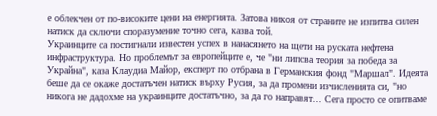е облекчен от по-високите цени на енергията. Затова никоя от страните не изпитва силен натиск да сключи споразумение точно сега, казва той.
Украинците са постигнали известен успех в нанасянето на щети на руската нефтена инфраструктура. Но проблемът за европейците е, че "ни липсва теория за победа за Украйна", каза Клаудиа Майор, експерт по отбрана в Германския фонд "Маршал". Идеята беше да се окаже достатъчен натиск върху Русия, за да промени изчисленията си, "но никога не дадохме на украинците достатъчно, за да го направят... Сега просто се опитваме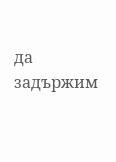да задържим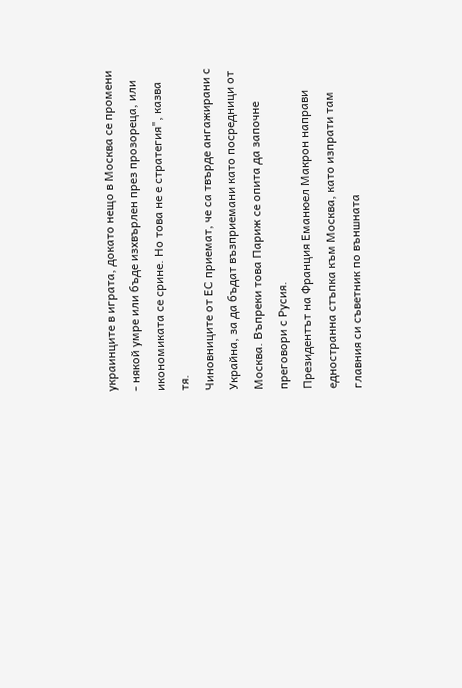украинците в играта, докато нещо в Москва се промени - някой умре или бъде изхвърлен през прозореца, или икономиката се срине. Но това не е стратегия", казва тя.
Чиновниците от ЕС приемат, че са твърде ангажирани с Украйна, за да бъдат възприемани като посредници от Москва. Въпреки това Париж се опита да започне преговори с Русия.
Президентът на Франция Еманюел Макрон направи едностранна стъпка към Москва, като изпрати там главния си съветник по външната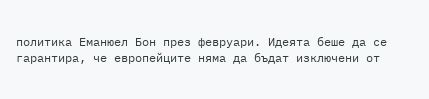политика Еманюел Бон през февруари. Идеята беше да се гарантира, че европейците няма да бъдат изключени от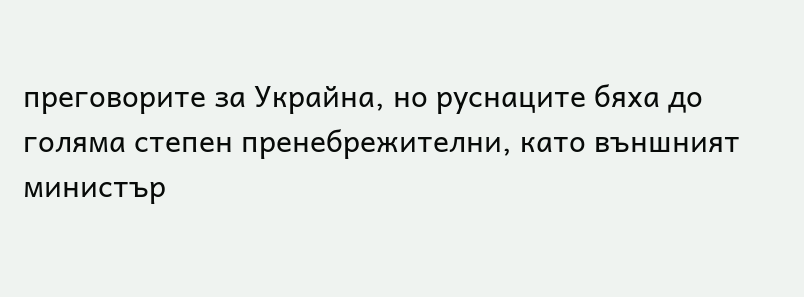преговорите за Украйна, но руснаците бяха до голяма степен пренебрежителни, като външният министър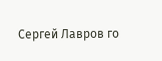Сергей Лавров го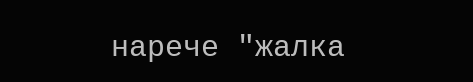нарече "жалка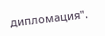дипломация".